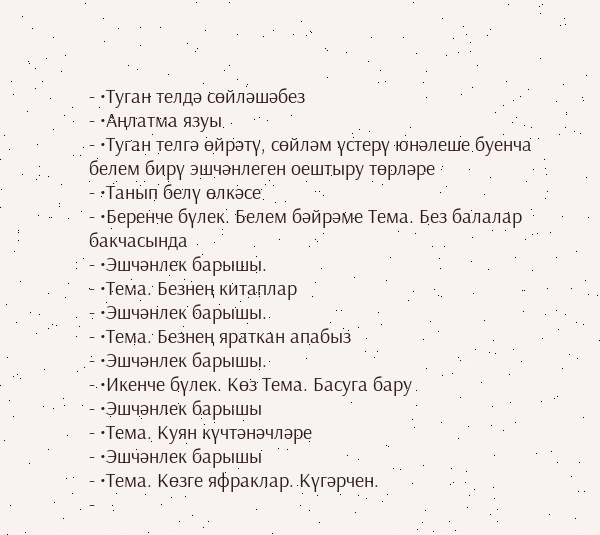- •Туган телдә сөйләшәбез
- •Аңлатма язуы
- •Туган телгә өйрәтү, сөйләм үстерү юнәлеше буенча белем бирү эшчәнлеген оештыру төрләре
- •Танып белү өлкәсе
- •Беренче бүлек. Белем бәйрәме Тема. Без балалар бакчасында
- •Эшчәнлек барышы.
- •Тема. Безнең китаплар
- •Эшчәнлек барышы.
- •Тема. Безнең яраткан апабыз
- •Эшчәнлек барышы.
- •Икенче бүлек. Көз Тема. Басуга бару
- •Эшчәнлек барышы
- •Тема. Куян күчтәнәчләре
- •Эшчәнлек барышы
- •Тема. Көзге яфраклар. Күгәрчен.
-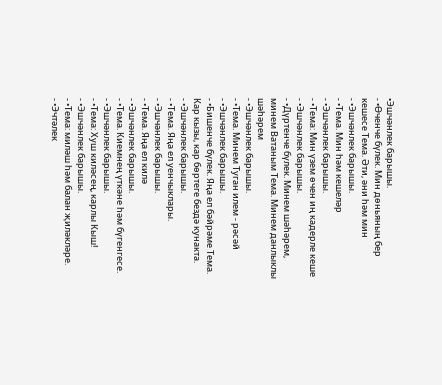•Эшчәнлек барышы.
- •Өченче бүлек. Мин дөньяның бер кешесе Тема. Әти, әни һәм мин
- •Эшчәнлек барышы.
- •Тема. Мин һәм кешеләр
- •Эшчәнлек барышы.
- •Тема: Мин үзем өчен иң кадерле кеше
- •Эшчәнлек барышы.
- •Дүртенче бүлек. Минем шәһәрем, минем Ватаным Тема. Минем данлыклы шәһәрем
- •Эшчәнлек барышы.
- •Тема. Минем Туган илем - рәсәй
- •Эшчәнлек барышы.
- •Бишенче бүлек. Яңа ел бәйрәме Тема. Кар кызы, кар бөртеге бездә кунакта.
- •Эшчәнлек барышы.
- •Тема. Яңа ел уенчыклары.
- •Эшчәнлек барышы.
- •Тема. Яңа ел килә
- •Эшчәнлек барышы.
- •Тема. Киемнең үткәне һәм бүгенгесе.
- •Эшчәнлек барышы.
- •Тема: Хуш киләсең, карлы Кыш!
- •Эшчәнлек барышы.
- •Тема: миләш һәм балан җиләкләре.
- •Эчтәлек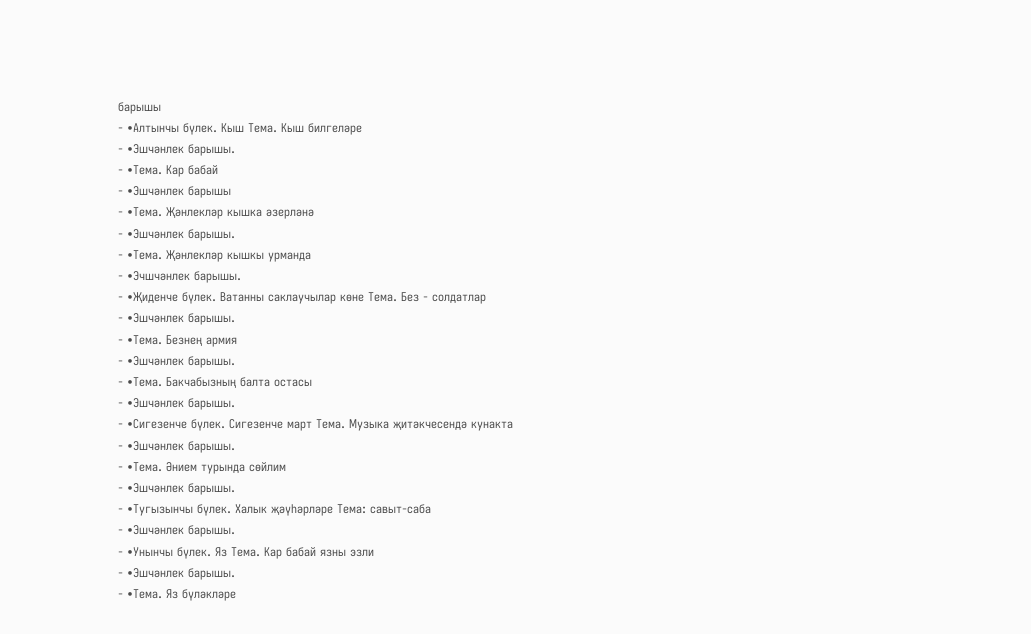барышы
- •Алтынчы бүлек. Кыш Тема. Кыш билгеләре
- •Эшчәнлек барышы.
- •Тема. Кар бабай
- •Эшчәнлек барышы
- •Тема. Җәнлекләр кышка әзерләнә
- •Эшчәнлек барышы.
- •Тема. Җәнлекләр кышкы урманда
- •Эчшчәнлек барышы.
- •Җиденче бүлек. Ватанны саклаучылар көне Тема. Без - солдатлар
- •Эшчәнлек барышы.
- •Тема. Безнең армия
- •Эшчәнлек барышы.
- •Тема. Бакчабызның балта остасы
- •Эшчәнлек барышы.
- •Сигезенче бүлек. Сигезенче март Тема. Музыка җитәкчесендә кунакта
- •Эшчәнлек барышы.
- •Тема. Әнием турында сөйлим
- •Эшчәнлек барышы.
- •Тугызынчы бүлек. Халык җәүһәрләре Тема: савыт-саба
- •Эшчәнлек барышы.
- •Унынчы бүлек. Яз Тема. Кар бабай язны эзли
- •Эшчәнлек барышы.
- •Тема. Яз бүләкләре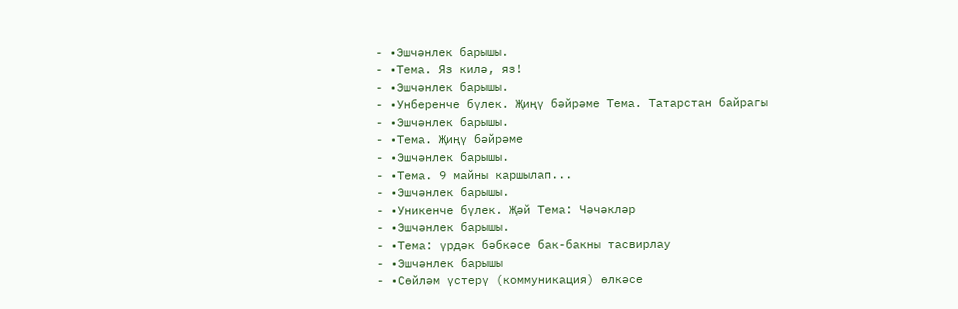- •Эшчәнлек барышы.
- •Тема. Яз килә, яз!
- •Эшчәнлек барышы.
- •Унберенче бүлек. Җиңү бәйрәме Тема. Татарстан байрагы
- •Эшчәнлек барышы.
- •Тема. Җиңү бәйрәме
- •Эшчәнлек барышы.
- •Тема. 9 майны каршылап...
- •Эшчәнлек барышы.
- •Уникенче бүлек. Җәй Тема: Чәчәкләр
- •Эшчәнлек барышы.
- •Тема: үрдәк бәбкәсе бак-бакны тасвирлау
- •Эшчәнлек барышы
- •Сөйләм үстерү (коммуникация) өлкәсе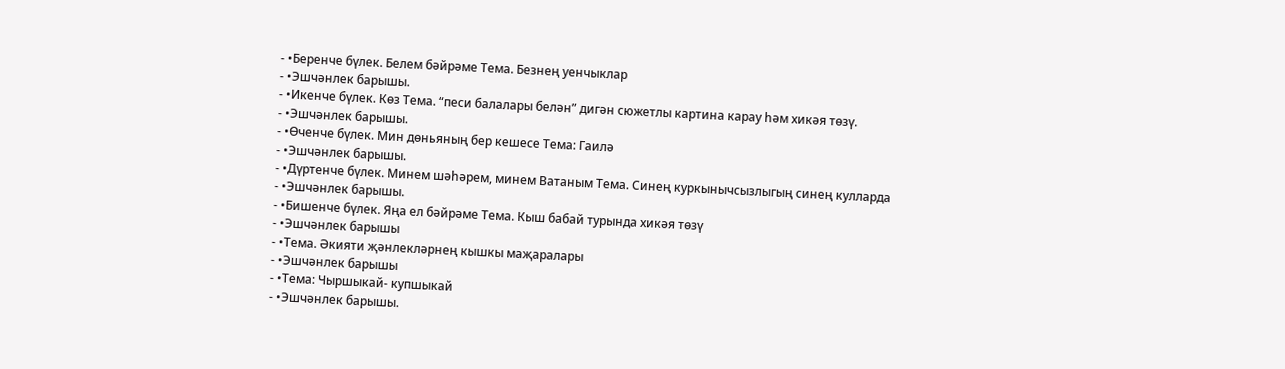- •Беренче бүлек. Белем бәйрәме Тема. Безнең уенчыклар
- •Эшчәнлек барышы.
- •Икенче бүлек. Көз Тема. “песи балалары белән” дигән сюжетлы картина карау һәм хикәя төзү.
- •Эшчәнлек барышы.
- •Өченче бүлек. Мин дөньяның бер кешесе Тема: Гаилә
- •Эшчәнлек барышы.
- •Дүртенче бүлек. Минем шәһәрем, минем Ватаным Тема. Синең куркынычсызлыгың синең кулларда
- •Эшчәнлек барышы.
- •Бишенче бүлек. Яңа ел бәйрәме Тема. Кыш бабай турында хикәя төзү
- •Эшчәнлек барышы
- •Тема. Әкияти җәнлекләрнең кышкы маҗаралары
- •Эшчәнлек барышы
- •Тема: Чыршыкай- купшыкай
- •Эшчәнлек барышы.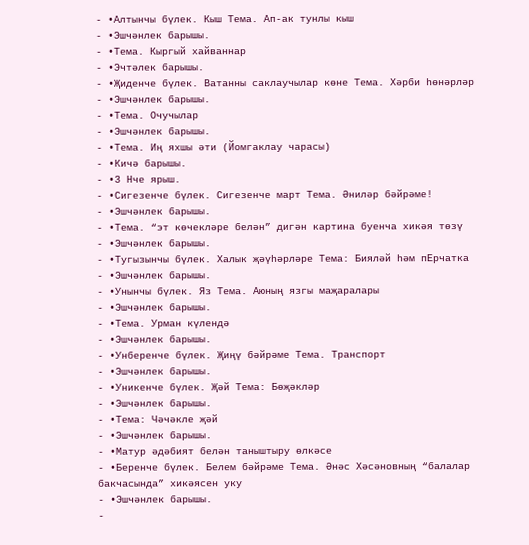- •Алтынчы бүлек. Кыш Тема. Ап-ак тунлы кыш
- •Эшчәнлек барышы.
- •Тема. Кыргый хайваннар
- •Эчтәлек барышы.
- •Җиденче бүлек. Ватанны саклаучылар көне Тема. Хәрби һөнәрләр
- •Эшчәнлек барышы.
- •Тема. Очучылар
- •Эшчәнлек барышы.
- •Тема. Иң яхшы әти (Йомгаклау чарасы)
- •Кичә барышы.
- •3 Нче ярыш.
- •Сигезенче бүлек. Сигезенче март Тема. Әниләр бәйрәме!
- •Эшчәнлек барышы.
- •Тема. “эт көчекләре белән” дигән картина буенча хикәя төзү
- •Эшчәнлек барышы.
- •Тугызынчы бүлек. Халык җәүһәрләре Тема: Бияләй һәм пЕрчатка
- •Эшчәнлек барышы.
- •Унынчы бүлек. Яз Тема. Аюның язгы маҗаралары
- •Эшчәнлек барышы.
- •Тема. Урман күлендә
- •Эшчәнлек барышы.
- •Унберенче бүлек. Җиңү бәйрәме Тема. Транспорт
- •Эшчәнлек барышы.
- •Уникенче бүлек. Җәй Тема: Бөҗәкләр
- •Эшчәнлек барышы.
- •Тема: Чәчәкле җәй
- •Эшчәнлек барышы.
- •Матур әдәбият белән таныштыру өлкәсе
- •Беренче бүлек. Белем бәйрәме Тема. Әнәс Хәсәновның “балалар бакчасында” хикәясен уку
- •Эшчәнлек барышы.
-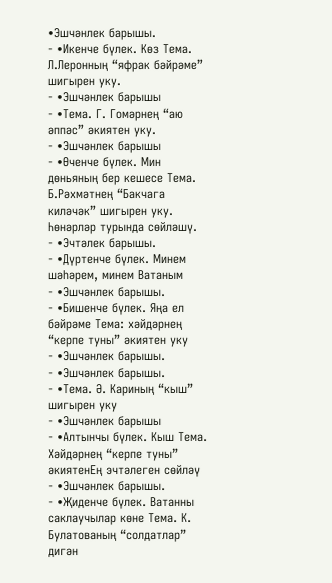•Эшчәнлек барышы.
- •Икенче бүлек. Көз Тема. Л.Леронның “яфрак бәйрәме” шигырен уку.
- •Эшчәнлек барышы
- •Тема. Г. Гомәрнең “аю әппәс” әкиятен уку.
- •Эшчәнлек барышы
- •Өченче бүлек. Мин дөньяның бер кешесе Тема. Б.Рәхмәтнең “Бакчага киләчәк” шигырен уку. Һөнәрләр турында сөйләшү.
- •Эчтәлек барышы.
- •Дүртенче бүлек. Минем шәһәрем, минем Ватаным
- •Эшчәнлек барышы.
- •Бишенче бүлек. Яңа ел бәйрәме Тема: хәйдәрнең “керпе туны” әкиятен уку
- •Эшчәнлек барышы.
- •Эшчәнлек барышы.
- •Тема. Ә. Кариның “кыш” шигырен уку
- •Эшчәнлек барышы
- •Алтынчы бүлек. Кыш Тема. Хәйдәрнең “керпе туны” әкиятенЕң эчтәлеген сөйләү
- •Эшчәнлек барышы.
- •Җиденче бүлек. Ватанны саклаучылар көне Тема. К. Булатованың “солдатлар” дигән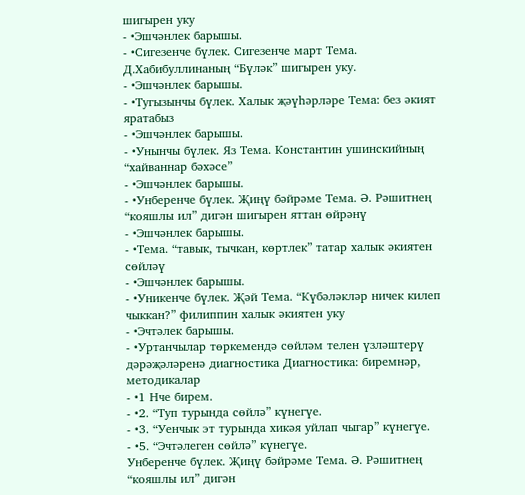шигырен уку
- •Эшчәнлек барышы.
- •Сигезенче бүлек. Сигезенче март Тема. Д.Хабибуллинаның “Бүләк” шигырен уку.
- •Эшчәнлек барышы.
- •Тугызынчы бүлек. Халык җәүһәрләре Тема: бeз әкият яратабыз
- •Эшчәнлек барышы.
- •Унынчы бүлек. Яз Тема. Константин ушинскийның “хайваннар бәхәсе”
- •Эшчәнлек барышы.
- •Унберенче бүлек. Җиңү бәйрәме Тема. Ә. Рәшитнең “кояшлы ил” дигән шигырен яттан өйрәнү
- •Эшчәнлек барышы.
- •Тема. “тавык, тычкан, көртлек” татар халык әкиятен сөйләү
- •Эшчәнлек барышы.
- •Уникенче бүлек. Җәй Тема. “Күбәләкләр ничек килеп чыккан?” филиппин халык әкиятен уку
- •Эчтәлек барышы.
- •Уртанчылар төркемендә сөйләм телен үзләштерү дәрәҗәләренә диагностика Диагностика: биремнәр, методикалар
- •1 Нче бирем.
- •2. “Туп турында сөйлә” күнегүе.
- •3. “Уенчык эт турында хикәя уйлап чыгар” күнегүе.
- •5. “Эчтәлеген сөйлә” күнегүе.
Унберенче бүлек. Җиңү бәйрәме Тема. Ә. Рәшитнең “кояшлы ил” дигән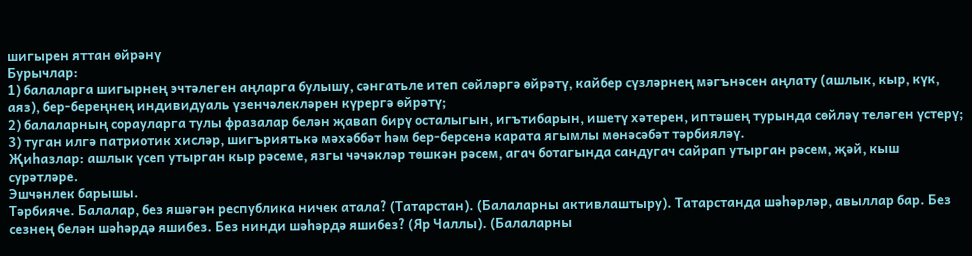шигырен яттан өйрәнү
Бурычлар:
1) балаларга шигырнең эчтәлеген аңларга булышу, сәнгатьле итеп сөйләргә өйрәтү, кайбер сүзләрнең мәгънәсен аңлату (ашлык, кыр, күк, аяз), бер-береңнең индивидуаль үзенчәлекләрен күрергә өйрәтү;
2) балаларның сорауларга тулы фразалар белән җавап бирү осталыгын, игътибарын, ишетү хәтерен, иптәшең турында сөйләү теләген үстерү;
3) туган илгә патриотик хисләр, шигъриятькә мәхәббәт һәм бер-берсенә карата ягымлы мөнәсәбәт тәрбияләү.
Җиһазлар: ашлык үсеп утырган кыр рәсеме, язгы чәчәкләр төшкән рәсем, агач ботагында сандугач сайрап утырган рәсем, җәй, кыш сурәтләре.
Эшчәнлек барышы.
Тәрбияче. Балалар, без яшәгән республика ничек атала? (Татарстан). (Балаларны активлаштыру). Татарстанда шәһәрләр, авыллар бар. Без сезнең белән шәһәрдә яшибез. Без нинди шәһәрдә яшибез? (Яр Чаллы). (Балаларны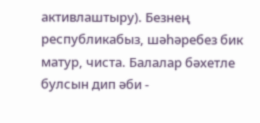активлаштыру). Безнең республикабыз, шәһәребез бик матур, чиста. Балалар бәхетле булсын дип әби -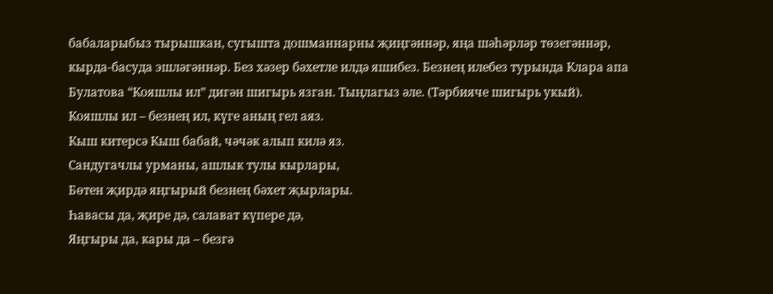бабаларыбыз тырышкан, сугышта дошманнарны җиңгәннәр, яңа шәһәрләр төзегәннәр, кырда-басуда эшләгәннәр. Без хәзер бәхетле илдә яшибез. Безнең илебез турында Клара апа Булатова “Кояшлы ил” дигән шигырь язган. Тыңлагыз әле. (Тәрбияче шигырь укый).
Кояшлы ил – безнең ил, күге аның гел аяз.
Кыш китерсә Кыш бабай, чәчәк алып килә яз.
Сандугачлы урманы, ашлык тулы кырлары,
Бөтен җирдә яңгырый безнең бәхет җырлары.
Һавасы да, җире дә, салават күпере дә,
Яңгыры да, кары да – безгә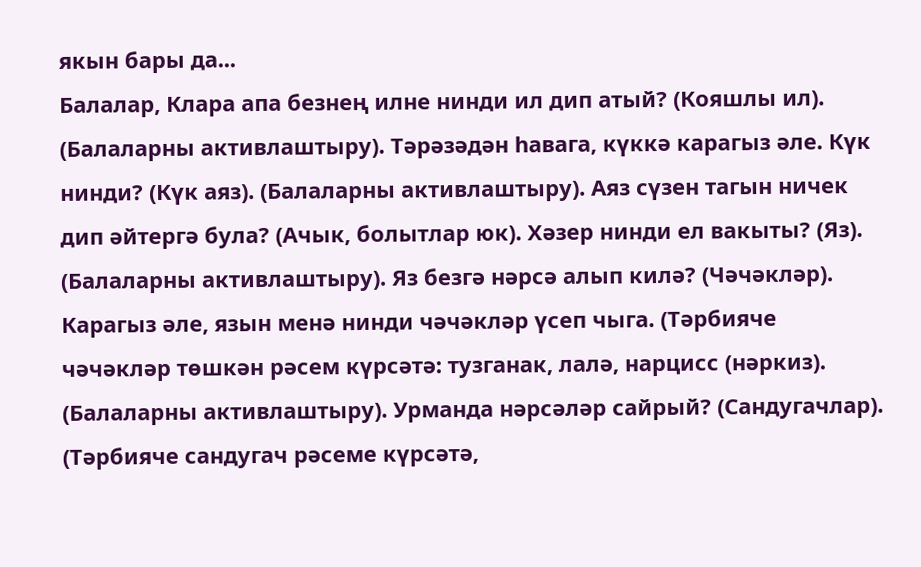якын бары да...
Балалар, Клара апа безнең илне нинди ил дип атый? (Кояшлы ил). (Балаларны активлаштыру). Тәрәзәдән һавага, күккә карагыз әле. Күк нинди? (Күк аяз). (Балаларны активлаштыру). Аяз сүзен тагын ничек дип әйтергә була? (Ачык, болытлар юк). Хәзер нинди ел вакыты? (Яз). (Балаларны активлаштыру). Яз безгә нәрсә алып килә? (Чәчәкләр). Карагыз әле, язын менә нинди чәчәкләр үсеп чыга. (Тәрбияче чәчәкләр төшкән рәсем күрсәтә: тузганак, лалә, нарцисс (нәркиз). (Балаларны активлаштыру). Урманда нәрсәләр сайрый? (Сандугачлар). (Тәрбияче сандугач рәсеме күрсәтә,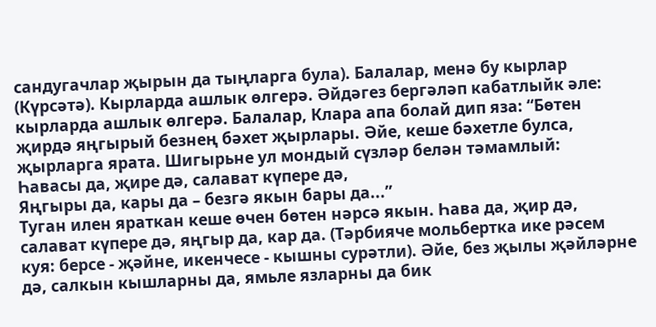сандугачлар җырын да тыңларга була). Балалар, менә бу кырлар (Күрсәтә). Кырларда ашлык өлгерә. Әйдәгез бергәләп кабатлыйк әле: кырларда ашлык өлгерә. Балалар, Клара апа болай дип яза: “Бөтен җирдә яңгырый безнең бәхет җырлары. Әйе, кеше бәхетле булса, җырларга ярата. Шигырьне ул мондый сүзләр белән тәмамлый:
Һавасы да, җире дә, салават күпере дә,
Яңгыры да, кары да – безгә якын бары да...”
Туган илен яраткан кеше өчен бөтен нәрсә якын. Һава да, җир дә, салават күпере дә, яңгыр да, кар да. (Тәрбияче мольбертка ике рәсем куя: берсе - җәйне, икенчесе - кышны сурәтли). Әйе, без җылы җәйләрне дә, салкын кышларны да, ямьле язларны да бик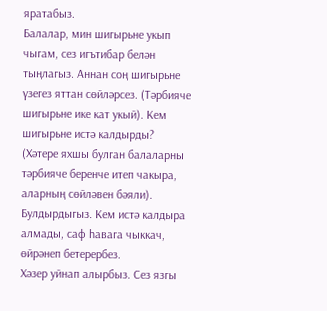яратабыз.
Балалар, мин шигырьне укып чыгам, сез игътибар белән тыңлагыз. Аннан соң шигырьне үзегез яттан сөйләрсез. (Тәрбияче шигырьне ике кат укый). Кем шигырьне истә калдырды? (Хәтере яхшы булган балаларны тәрбияче беренче итеп чакыра, аларның сөйләвен бәяли). Булдырдыгыз. Кем истә калдыра алмады, саф һавага чыккач, өйрәнеп бетерербез.
Хәзер уйнап алырбыз. Сез язгы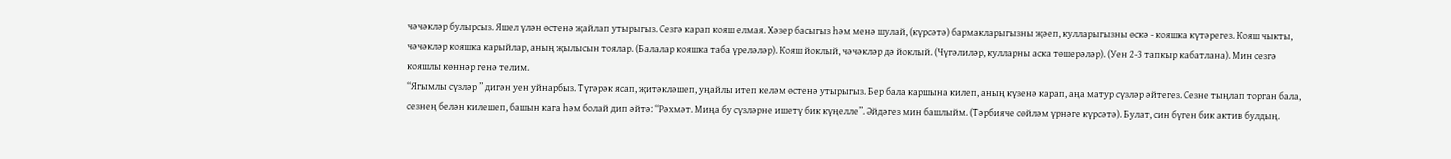чәчәкләр булырсыз. Яшел үлән өстенә җайлап утырыгыз. Сезгә карап кояш елмая. Хәзер басыгыз һәм менә шулай, (күрсәтә) бармакларыгызны җәеп, кулларыгызны өскә - кояшка күтәрегез. Кояш чыкты, чәчәкләр кояшка карыйлар, аның җылысын тоялар. (Балалар кояшка таба үреләләр). Кояш йоклый, чәчәкләр дә йоклый. (Чүгәлиләр, кулларны аска төшерәләр). (Уен 2-3 тапкыр кабатлана). Мин сезгә кояшлы көннәр генә телим.
“Ягымлы сүзләр ” дигән уен уйнарбыз. Түгәрәк ясап, җитәкләшеп, уңайлы итеп келәм өстенә утырыгыз. Бер бала каршына килеп, аның күзенә карап, аңа матур сүзләр әйтегез. Сезне тыңлап торган бала, сезнең белән килешеп, башын кага һәм болай дип әйтә: “Рәхмәт. Миңа бу сүзләрне ишетү бик күңелле”. Әйдәгез мин башлыйм. (Тәрбияче сөйләм үрнәге күрсәтә). Булат, син бүген бик актив булдың.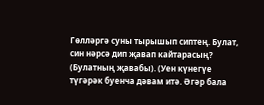Гөлләргә суны тырышып сиптең. Булат, син нәрсә дип җавап кайтарасың? (Булатның җавабы). (Уен күнегүе түгәрәк буенча дәвам итә. Әгәр бала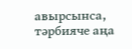авырсынса, тәрбияче аңа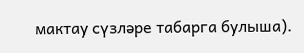мактау сүзләре табарга булыша).